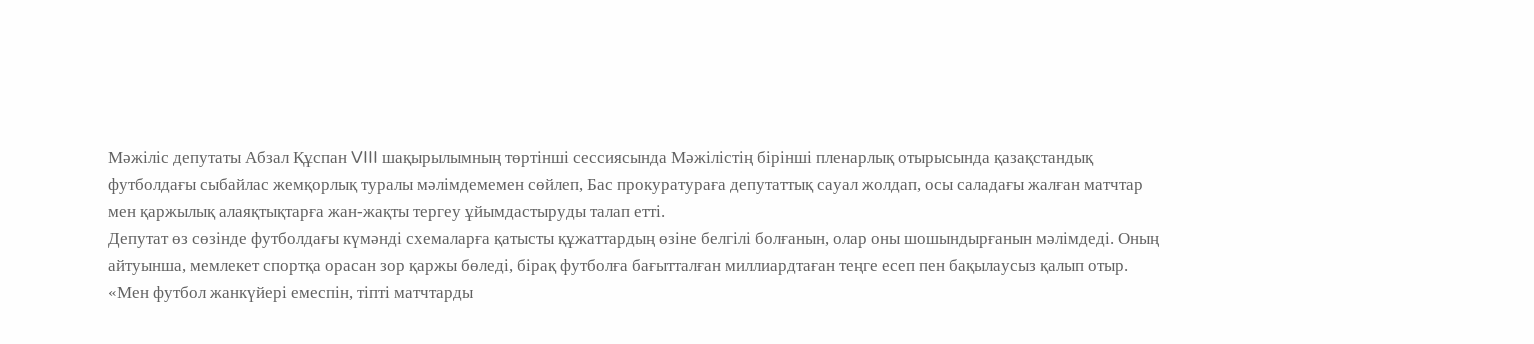Мәжіліс депутаты Абзал Құспан VIII шақырылымның төртінші сессиясында Мәжілістің бірінші пленарлық отырысында қазақстандық футболдағы сыбайлас жемқорлық туралы мәлімдемемен сөйлеп, Бас прокуратураға депутаттық сауал жолдап, осы саладағы жалған матчтар мен қаржылық алаяқтықтарға жан-жақты тергеу ұйымдастыруды талап етті.
Депутат өз сөзінде футболдағы күмәнді схемаларға қатысты құжаттардың өзіне белгілі болғанын, олар оны шошындырғанын мәлімдеді. Оның айтуынша, мемлекет спортқа орасан зор қаржы бөледі, бірақ футболға бағытталған миллиардтаған теңге есеп пен бақылаусыз қалып отыр.
«Мен футбол жанкүйері емеспін, тіпті матчтарды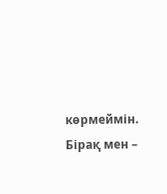көрмеймін. Бірақ мен –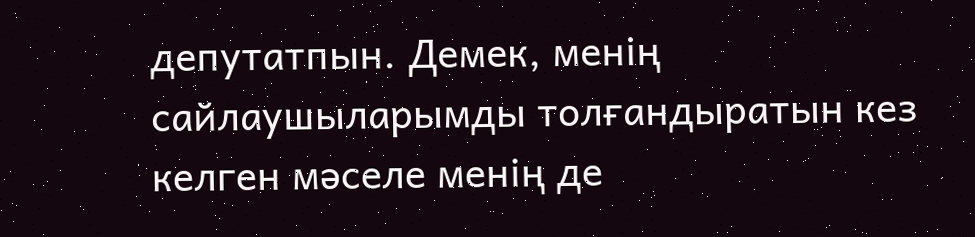депутатпын. Демек, менің сайлаушыларымды толғандыратын кез келген мәселе менің де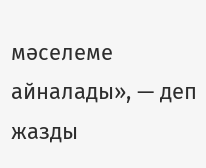мәселеме айналады», — деп жазды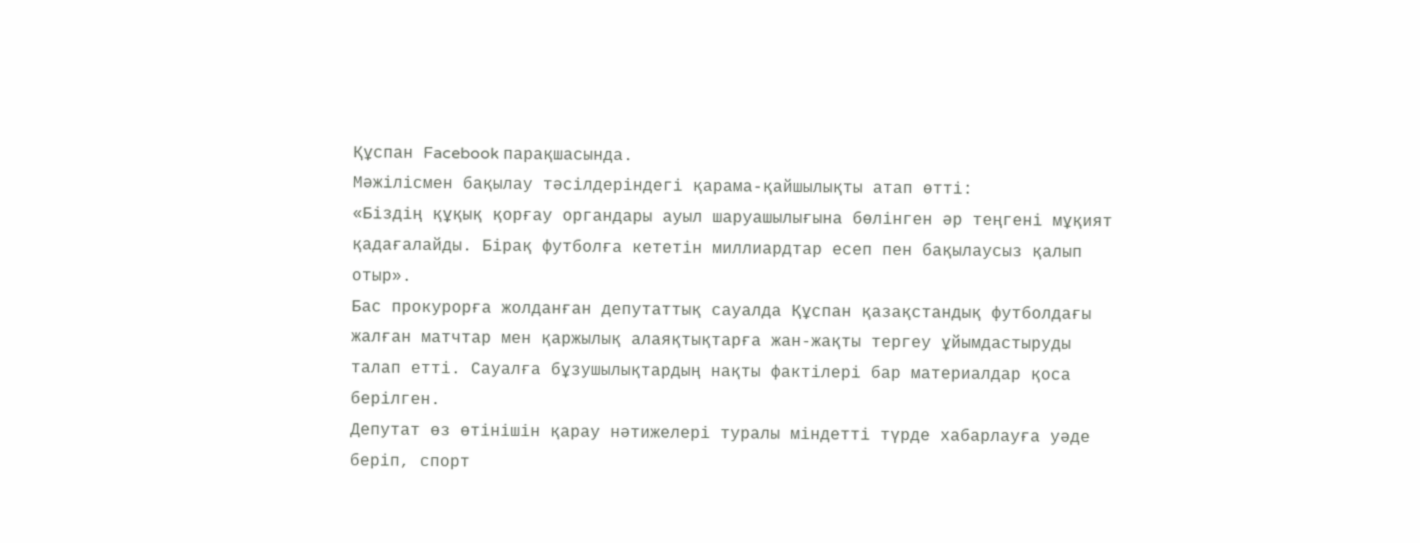Құспан Facebook парақшасында.
Мәжілісмен бақылау тәсілдеріндегі қарама-қайшылықты атап өтті:
«Біздің құқық қорғау органдары ауыл шаруашылығына бөлінген әр теңгені мұқият қадағалайды. Бірақ футболға кететін миллиардтар есеп пен бақылаусыз қалып отыр».
Бас прокурорға жолданған депутаттық сауалда Құспан қазақстандық футболдағы жалған матчтар мен қаржылық алаяқтықтарға жан-жақты тергеу ұйымдастыруды талап етті. Сауалға бұзушылықтардың нақты фактілері бар материалдар қоса берілген.
Депутат өз өтінішін қарау нәтижелері туралы міндетті түрде хабарлауға уәде беріп, спорт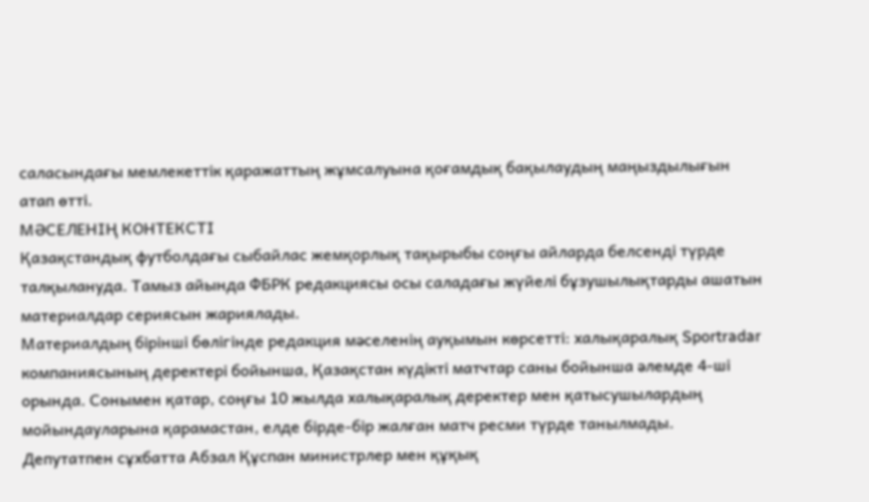саласындағы мемлекеттік қаражаттың жұмсалуына қоғамдық бақылаудың маңыздылығын атап өтті.
МӘСЕЛЕНІҢ КОНТЕКСТІ
Қазақстандық футболдағы сыбайлас жемқорлық тақырыбы соңғы айларда белсенді түрде талқылануда. Тамыз айында ФБРК редакциясы осы саладағы жүйелі бұзушылықтарды ашатын материалдар сериясын жариялады.
Материалдың бірінші бөлігінде редакция мәселенің ауқымын көрсетті: халықаралық Sportradar компаниясының деректері бойынша, Қазақстан күдікті матчтар саны бойынша әлемде 4-ші орында. Сонымен қатар, соңғы 10 жылда халықаралық деректер мен қатысушылардың мойындауларына қарамастан, елде бірде-бір жалған матч ресми түрде танылмады.
Депутатпен сұхбатта Абзал Құспан министрлер мен құқық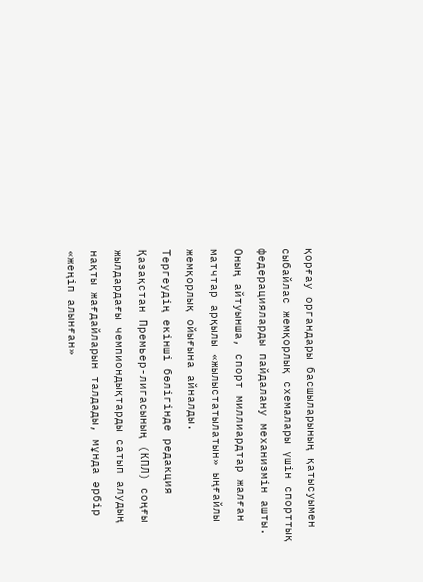қорғау органдары басшыларының қатысуымен сыбайлас жемқорлық схемалары үшін спорттық федерацияларды пайдалану механизмін ашты. Оның айтуынша, спорт миллиардтар жалған матчтар арқылы «жылыстатылатын» ыңғайлы жемқорлық ойығына айналды.
Тергеудің екінші бөлігінде редакция Қазақстан Премьер-лигасының (КПЛ) соңғы жылдардағы чемпиондықтарды сатып алудың нақты жағдайларын талдады, мұнда әрбір «жеңіп алынған»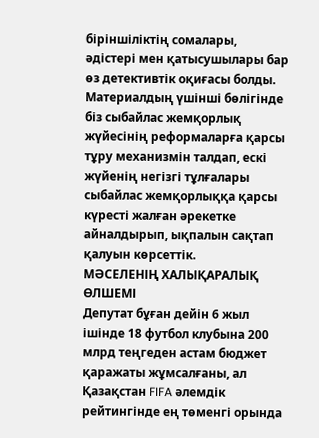біріншіліктің сомалары, әдістері мен қатысушылары бар өз детективтік оқиғасы болды.
Материалдың үшінші бөлігінде біз сыбайлас жемқорлық жүйесінің реформаларға қарсы тұру механизмін талдап, ескі жүйенің негізгі тұлғалары сыбайлас жемқорлыққа қарсы күресті жалған әрекетке айналдырып, ықпалын сақтап қалуын көрсеттік.
МӘСЕЛЕНІҢ ХАЛЫҚАРАЛЫҚ ӨЛШЕМІ
Депутат бұған дейін 6 жыл ішінде 18 футбол клубына 200 млрд теңгеден астам бюджет қаражаты жұмсалғаны, ал Қазақстан FIFA әлемдік рейтингінде ең төменгі орында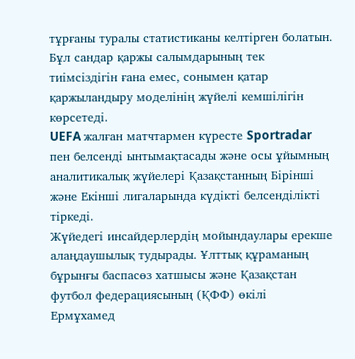тұрғаны туралы статистиканы келтірген болатын. Бұл сандар қаржы салымдарының тек тиімсіздігін ғана емес, сонымен қатар қаржыландыру моделінің жүйелі кемшілігін көрсетеді.
UEFA жалған матчтармен күресте Sportradar пен белсенді ынтымақтасады және осы ұйымның аналитикалық жүйелері Қазақстанның Бірінші және Екінші лигаларында күдікті белсенділікті тіркеді.
Жүйедегі инсайдерлердің мойындаулары ерекше алаңдаушылық тудырады. Ұлттық құраманың бұрынғы баспасөз хатшысы және Қазақстан футбол федерациясының (ҚФФ) өкілі Ермұхамед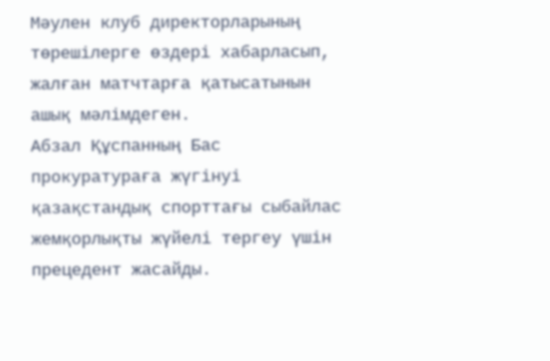Мәулен клуб директорларының төрешілерге өздері хабарласып, жалған матчтарға қатысатынын ашық мәлімдеген.
Абзал Құспанның Бас прокуратураға жүгінуі қазақстандық спорттағы сыбайлас жемқорлықты жүйелі тергеу үшін прецедент жасайды.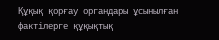Құқық қорғау органдары ұсынылған фактілерге құқықтық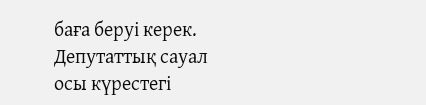баға беруі керек. Депутаттық сауал осы күрестегі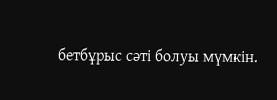бетбұрыс сәті болуы мүмкін.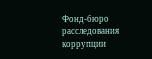Фонд-бюро расследования коррупции